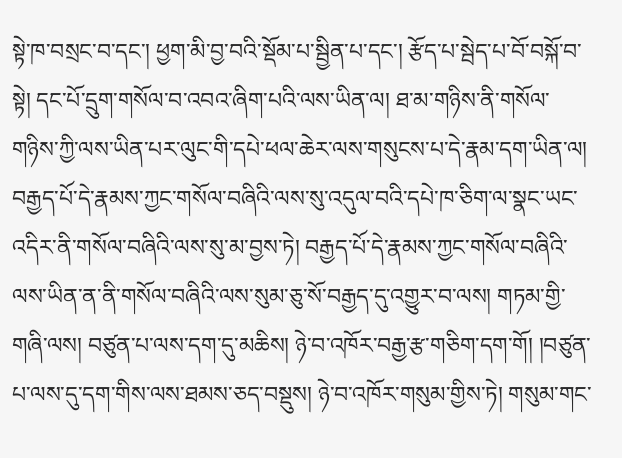སྟེ་ཁ་བསྲང་བ་དང་། ཕྱག་མི་བྱ་བའི་སྡོམ་པ་སྦྱིན་པ་དང་། རྩོད་པ་སྦེད་པ་བོ་བསྐོ་བ་སྟེ། དང་པོ་དྲུག་གསོལ་བ་འབའ་ཞིག་པའི་ལས་ཡིན་ལ། ཐ་མ་གཉིས་ནི་གསོལ་གཉིས་ཀྱི་ལས་ཡིན་པར་ལུང་གི་དཔེ་ཕལ་ཆེར་ལས་གསུངས་པ་དེ་རྣམ་དག་ཡིན་ལ། བརྒྱད་པོ་དེ་རྣམས་ཀྱང་གསོལ་བཞིའི་ལས་སུ་འདུལ་བའི་དཔེ་ཁ་ཅིག་ལ་སྣང་ཡང་འདིར་ནི་གསོལ་བཞིའི་ལས་སུ་མ་བྱས་ཏེ། བརྒྱད་པོ་དེ་རྣམས་ཀྱང་གསོལ་བཞིའི་ལས་ཡིན་ན་ནི་གསོལ་བཞིའི་ལས་སུམ་ཅུ་སོ་བརྒྱད་དུ་འགྱུར་བ་ལས། གཏམ་གྱི་གཞི་ལས། བཙུན་པ་ལས་དག་དུ་མཆིས། ཉེ་བ་འཁོར་བརྒྱ་རྩ་གཅིག་དག་གོ། །བཙུན་པ་ལས་དུ་དག་གིས་ལས་ཐམས་ཅད་བསྡུས། ཉེ་བ་འཁོར་གསུམ་གྱིས་ཏེ། གསུམ་གང་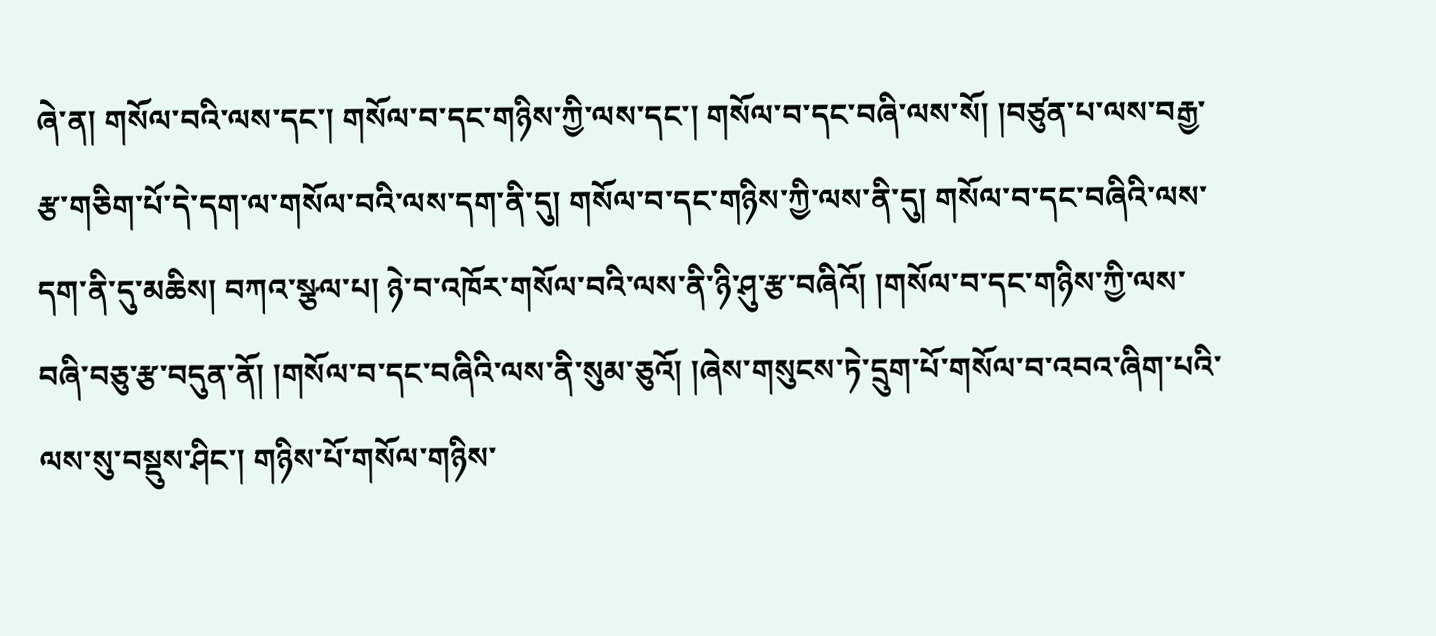ཞེ་ན། གསོལ་བའི་ལས་དང་། གསོལ་བ་དང་གཉིས་ཀྱི་ལས་དང་། གསོལ་བ་དང་བཞི་ལས་སོ། །བཙུན་པ་ལས་བརྒྱ་རྩ་གཅིག་པོ་དེ་དག་ལ་གསོལ་བའི་ལས་དག་ནི་དུ། གསོལ་བ་དང་གཉིས་ཀྱི་ལས་ནི་དུ། གསོལ་བ་དང་བཞིའི་ལས་དག་ནི་དུ་མཆིས། བཀའ་སྩལ་པ། ཉེ་བ་འཁོར་གསོལ་བའི་ལས་ནི་ཉི་ཤུ་རྩ་བཞིའོ། །གསོལ་བ་དང་གཉིས་ཀྱི་ལས་བཞི་བཅུ་རྩ་བདུན་ནོ། །གསོལ་བ་དང་བཞིའི་ལས་ནི་སུམ་ཅུའོ། །ཞེས་གསུངས་ཏེ་དྲུག་པོ་གསོལ་བ་འབའ་ཞིག་པའི་ལས་སུ་བསྡུས་ཤིང་། གཉིས་པོ་གསོལ་གཉིས་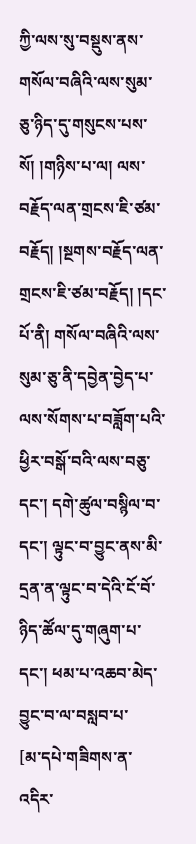ཀྱི་ལས་སུ་བསྡུས་ནས་གསོལ་བཞིའི་ལས་སུམ་ཅུ་ཉིད་དུ་གསུངས་པས་སོ། །གཉིས་པ་ལ། ལས་བརྗོད་ལན་གྲངས་ཇི་ཙམ་བརྗོད། །སྔགས་བརྗོད་ལན་གྲངས་ཇི་ཙམ་བརྗོད། །དང་པོ་ནི། གསོལ་བཞིའི་ལས་སུམ་ཅུ་ནི་དབྱེན་བྱེད་པ་ལས་སོགས་པ་བཟློག་པའི་ཕྱིར་བསྒོ་བའི་ལས་བཅུ་དང་། དགེ་ཚུལ་བསྙིལ་བ་དང་། ལྟུང་བ་བྱུང་ནས་མི་དྲན་ན་ལྟུང་བ་དེའི་ངོ་བོ་ཉིད་ཚོལ་དུ་གཞུག་པ་དང་། ཕམ་པ་འཆབ་མེད་བྱུང་བ་ལ་བསླབ་པ་
[མ་དཔེ་གཟིགས་ན་འདིར་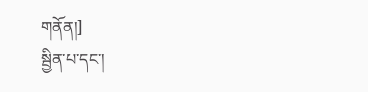གནོན།]
སྦྱིན་པ་དང་།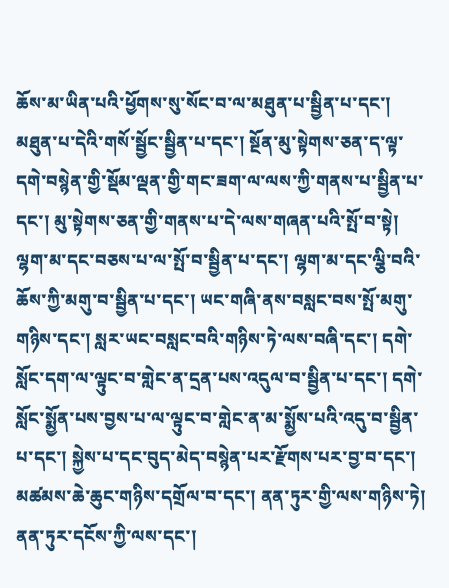ཆོས་མ་ཡིན་པའི་ཕྱོགས་སུ་སོང་བ་ལ་མཐུན་པ་སྦྱིན་པ་དང་། མཐུན་པ་དེའི་གསོ་སྦྱོང་སྦྱིན་པ་དང་། སྔོན་མུ་སྟེགས་ཅན་ད་ལྟ་དགེ་བསྙེན་གྱི་སྡོམ་ལྡན་གྱི་གང་ཟག་ལ་ལས་ཀྱི་གནས་པ་སྦྱིན་པ་དང་། མུ་སྟེགས་ཅན་གྱི་གནས་པ་དེ་ལས་གཞན་པའི་སྤོ་བ་སྟེ། ལྷག་མ་དང་བཅས་པ་ལ་སྤོ་བ་སྦྱིན་པ་དང་། ལྷག་མ་དང་ལྕི་བའི་ཆོས་ཀྱི་མགུ་བ་སྦྱིན་པ་དང་། ཡང་གཞི་ནས་བསླང་བས་སྤོ་མགུ་གཉིས་དང་། སླར་ཡང་བསླང་བའི་གཉིས་ཏེ་ལས་བཞི་དང་། དགེ་སློང་དག་ལ་ལྟུང་བ་གླེང་ན་དྲན་པས་འདུལ་བ་སྦྱིན་པ་དང་། དགེ་སློང་སྨྱོན་པས་བྱས་པ་ལ་ལྟུང་བ་གླེང་ན་མ་སྨྱོས་པའི་འདུ་བ་སྦྱིན་པ་དང་། སྐྱེས་པ་དང་བུད་མེད་བསྙེན་པར་རྫོགས་པར་བྱ་བ་དང་། མཚམས་ཆེ་ཆུང་གཉིས་དགྲོལ་བ་དང་། ནན་ཏུར་གྱི་ལས་གཉིས་ཏེ། ནན་ཏུར་དངོས་ཀྱི་ལས་དང་།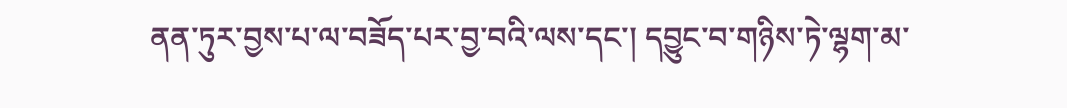ནན་ཏུར་བྱས་པ་ལ་བཟོད་པར་བྱ་བའི་ལས་དང་། དབྱུང་བ་གཉིས་ཏེ་ལྷག་མ་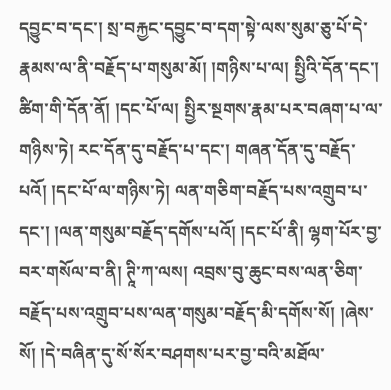དབྱུང་བ་དང་། སྲ་བརྐྱང་དབྱུང་བ་དག་སྟེ་ལས་སུམ་ཅུ་པོ་དེ་རྣམས་ལ་ནི་བརྗོད་པ་གསུམ་མོ། །གཉིས་པ་ལ། སྤྱིའི་དོན་དང་། ཚིག་གི་དོན་ནོ། །དང་པོ་ལ། སྤྱིར་སྔགས་རྣམ་པར་བཞག་པ་ལ་གཉིས་ཏེ། རང་དོན་དུ་བརྗོད་པ་དང་། གཞན་དོན་དུ་བརྗོད་པའོ། །དང་པོ་ལ་གཉིས་ཏེ། ལན་གཅིག་བརྗོད་པས་འགྲུབ་པ་དང་། །ལན་གསུམ་བརྗོད་དགོས་པའོ། །དང་པོ་ནི། ལྷག་པོར་བྱ་བར་གསོལ་བ་ནི། ཊཱི་ཀ་ལས། འབྲས་བུ་ཆུང་བས་ལན་ཅིག་བརྗོད་པས་འགྲུབ་པས་ལན་གསུམ་བརྗོད་མི་དགོས་སོ། །ཞེས་སོ། །དེ་བཞིན་དུ་སོ་སོར་བཤགས་པར་བྱ་བའི་མཐོལ་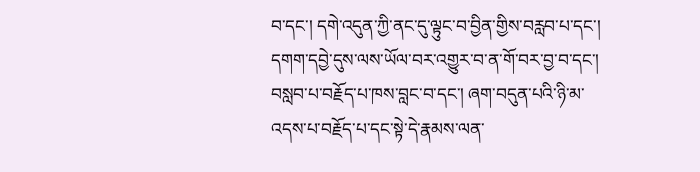བ་དང་། དགེ་འདུན་ཀྱི་ནང་དུ་ལྟུང་བ་བྱིན་གྱིས་བརླབ་པ་དང་། དགག་དབྱེ་དུས་ལས་ཡོལ་བར་འགྱུར་བ་ན་གོ་བར་བྱ་བ་དང་། བསླབ་པ་བརྗོད་པ་ཁས་བླང་བ་དང་། ཞག་བདུན་པའི་ཉི་མ་འདས་པ་བརྗོད་པ་དང་སྟེ་དེ་རྣམས་ལན་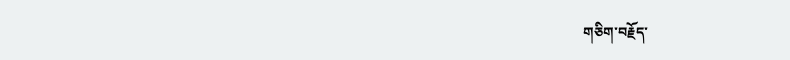གཅིག་བརྗོད་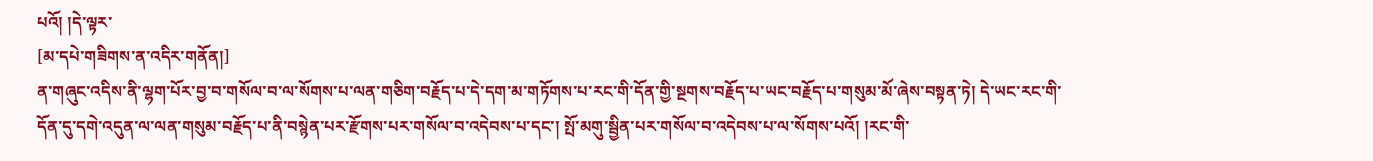པའོ། །དེ་ལྟར་
[མ་དཔེ་གཟིགས་ན་འདིར་གནོན།]
ན་གཞུང་འདིས་ནི་ལྷག་པོར་བྱ་བ་གསོལ་བ་ལ་སོགས་པ་ལན་གཅིག་བརྗོད་པ་དེ་དག་མ་གཏོགས་པ་རང་གི་དོན་གྱི་སྔགས་བརྗོད་པ་ཡང་བརྗོད་པ་གསུམ་མོ་ཞེས་བསྟན་ཏེ། དེ་ཡང་རང་གི་དོན་དུ་དགེ་འདུན་ལ་ལན་གསུམ་བརྗོད་པ་ནི་བསྙེན་པར་རྫོགས་པར་གསོལ་བ་འདེབས་པ་དང་། སྤོ་མགུ་སྦྱིན་པར་གསོལ་བ་འདེབས་པ་ལ་སོགས་པའོ། །རང་གི་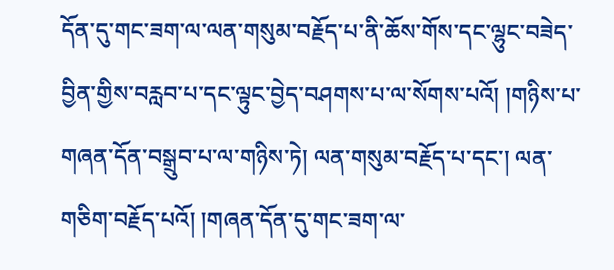དོན་དུ་གང་ཟག་ལ་ལན་གསུམ་བརྗོད་པ་ནི་ཆོས་གོས་དང་ལྷུང་བཟེད་བྱིན་གྱིས་བརླབ་པ་དང་ལྟུང་བྱེད་བཤགས་པ་ལ་སོགས་པའོ། །གཉིས་པ་གཞན་དོན་བསྒྲུབ་པ་ལ་གཉིས་ཏེ། ལན་གསུམ་བརྗོད་པ་དང་། ལན་གཅིག་བརྗོད་པའོ། །གཞན་དོན་དུ་གང་ཟག་ལ་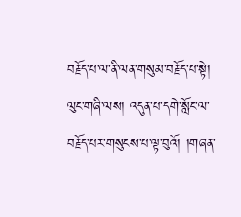བརྗོད་པ་ལ་ནི་ལན་གསུམ་བརྗོད་པ་སྟེ། ལུང་གཞི་ལས། འདུན་པ་དགེ་སློང་ལ་བརྗོད་པར་གསུངས་པ་ལྟ་བུའོ། །གཞན་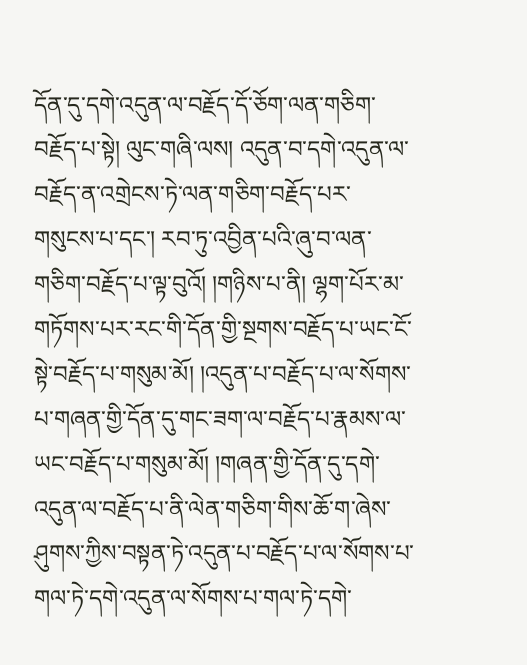དོན་དུ་དགེ་འདུན་ལ་བརྗོད་དོ་ཅོག་ལན་གཅིག་བརྗོད་པ་སྟེ། ལུང་གཞི་ལས། འདུན་བ་དགེ་འདུན་ལ་བརྗོད་ན་འགྲེངས་ཏེ་ལན་གཅིག་བརྗོད་པར་གསུངས་པ་དང་། རབ་ཏུ་འབྱིན་པའི་ཞུ་བ་ལན་གཅིག་བརྗོད་པ་ལྟ་བུའོ། །གཉིས་པ་ནི། ལྷག་པོར་མ་གཏོགས་པར་རང་གི་དོན་གྱི་སྔགས་བརྗོད་པ་ཡང་ངོ་སྟེ་བརྗོད་པ་གསུམ་མོ། །འདུན་པ་བརྗོད་པ་ལ་སོགས་པ་གཞན་གྱི་དོན་དུ་གང་ཟག་ལ་བརྗོད་པ་རྣམས་ལ་ཡང་བརྗོད་པ་གསུམ་མོ། །གཞན་གྱི་དོན་དུ་དགེ་འདུན་ལ་བརྗོད་པ་ནི་ལེན་གཅིག་གིས་ཆོ་ག་ཞེས་ཤུགས་ཀྱིས་བསྟན་ཏེ་འདུན་པ་བརྗོད་པ་ལ་སོགས་པ་གལ་ཏེ་དགེ་འདུན་ལ་སོགས་པ་གལ་ཏེ་དགེ་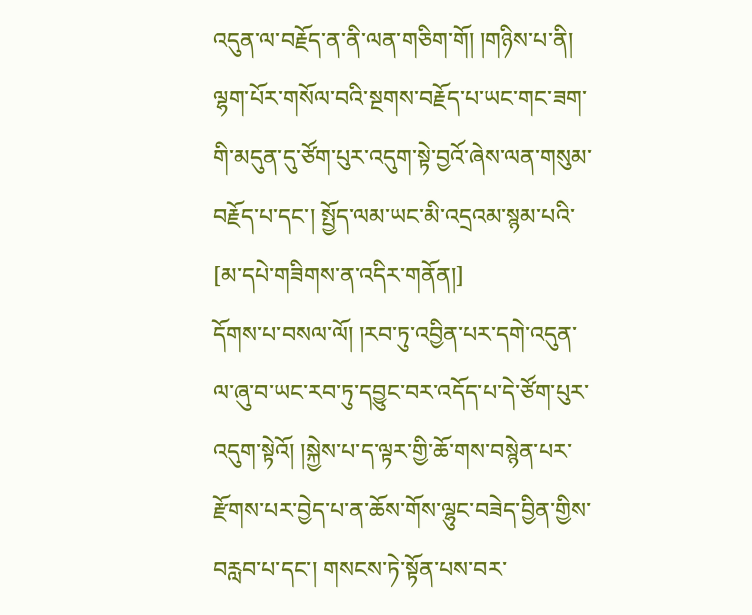འདུན་ལ་བརྗོད་ན་ནི་ལན་གཅིག་གོ། །གཉིས་པ་ནི། ལྷག་པོར་གསོལ་བའི་སྔགས་བརྗོད་པ་ཡང་གང་ཟག་གི་མདུན་དུ་ཙོག་པུར་འདུག་སྟེ་བྱའོ་ཞེས་ལན་གསུམ་བརྗོད་པ་དང་། སྤྱོད་ལམ་ཡང་མི་འདྲའམ་སྙམ་པའི་
[མ་དཔེ་གཟིགས་ན་འདིར་གནོན།]
དོགས་པ་བསལ་ལོ། །རབ་ཏུ་འབྱིན་པར་དགེ་འདུན་ལ་ཞུ་བ་ཡང་རབ་ཏུ་དབྱུང་བར་འདོད་པ་དེ་ཙོག་པུར་འདུག་སྟེའོ། །སྐྱེས་པ་ད་ལྟར་གྱི་ཆོ་གས་བསྙེན་པར་རྫོགས་པར་བྱེད་པ་ན་ཆོས་གོས་ལྷུང་བཟེད་བྱིན་གྱིས་བརླབ་པ་དང་། གསངས་ཏེ་སྟོན་པས་བར་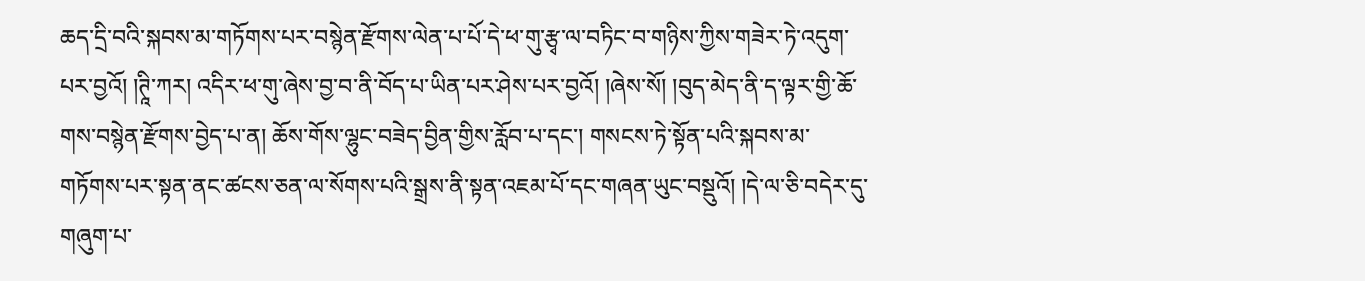ཆད་དྲི་བའི་སྐབས་མ་གཏོགས་པར་བསྙེན་རྫོགས་ལེན་པ་པོ་དེ་ཕ་གུ་རྩྭ་ལ་བཏིང་བ་གཉིས་ཀྱིས་གཟེར་ཏེ་འདུག་པར་བྱའོ། །ཊཱི་ཀར། འདིར་ཕ་གུ་ཞེས་བྱ་བ་ནི་བོད་པ་ཡིན་པར་ཤེས་པར་བྱའོ། །ཞེས་སོ། །བུད་མེད་ནི་ད་ལྟར་གྱི་ཆོ་གས་བསྙེན་རྫོགས་བྱེད་པ་ན། ཆོས་གོས་ལྷུང་བཟེད་བྱིན་གྱིས་རློབ་པ་དང་། གསངས་ཏེ་སྟོན་པའི་སྐབས་མ་གཏོགས་པར་སྟན་ནང་ཚངས་ཅན་ལ་སོགས་པའི་སྒྲས་ནི་སྟན་འཇམ་པོ་དང་གཞན་ཡུང་བསྡུའོ། །དེ་ལ་ཅི་བདེར་དུ་གཞུག་པ་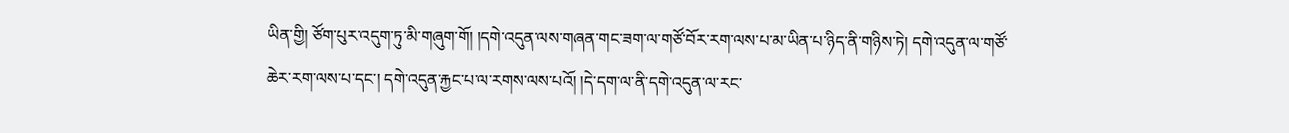ཡིན་གྱི། ཙོག་པུར་འདུག་ཏུ་མི་གཞུག་གོ། །དགེ་འདུན་ལས་གཞན་གང་ཟག་ལ་གཙོ་བོར་རག་ལས་པ་མ་ཡིན་པ་ཉིད་ནི་གཉིས་ཏེ། དགེ་འདུན་ལ་གཙོ་ཆེར་རག་ལས་པ་དང་། དགེ་འདུན་རྐྱང་པ་ལ་རགས་ལས་པའོ། །དེ་དག་ལ་ནི་དགེ་འདུན་ལ་རང་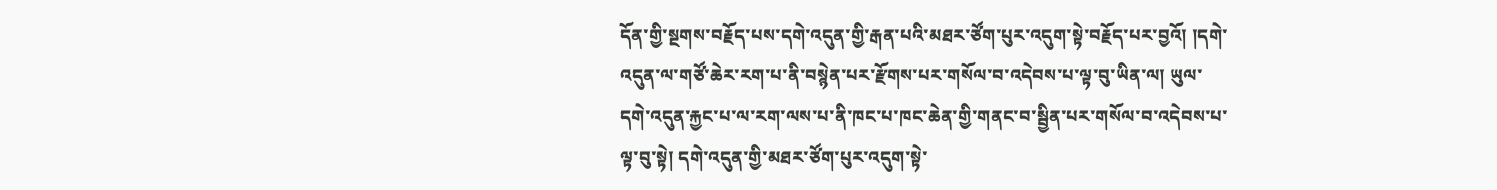དོན་གྱི་སྔགས་བརྗོད་པས་དགེ་འདུན་གྱི་རྒན་པའི་མཐར་ཙོག་པུར་འདུག་སྟེ་བརྗོད་པར་བྱའོ། །དགེ་འདུན་ལ་གཙོ་ཆེར་རག་པ་ནི་བསྙེན་པར་རྫོགས་པར་གསོལ་བ་འདེབས་པ་ལྟ་བུ་ཡིན་ལ། ཡུལ་དགེ་འདུན་རྐྱང་པ་ལ་རག་ལས་པ་ནི་ཁང་པ་ཁང་ཆེན་གྱི་གནང་བ་སྦྱིན་པར་གསོལ་བ་འདེབས་པ་ལྟ་བུ་སྟེ། དགེ་འདུན་གྱི་མཐར་ཙོག་པུར་འདུག་སྟེ་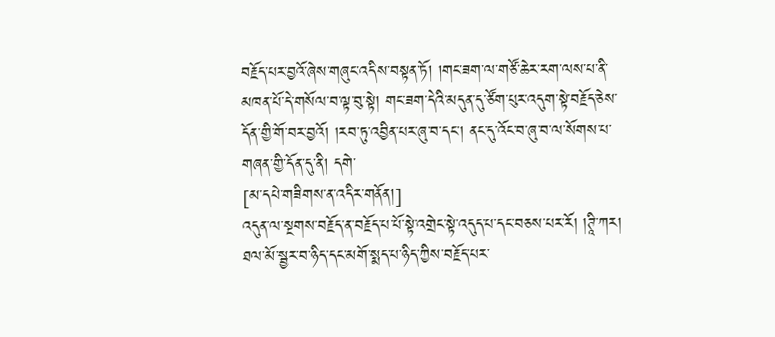བརྗོད་པར་བྱའོ་ཞེས་གཞུང་འདིས་བསྟན་ཏོ། །གང་ཟག་ལ་གཙོ་ཆེར་རག་ལས་པ་ནི་མཁན་པོ་དེ་གསོལ་བ་ལྟ་བུ་སྟེ། གང་ཟག་དེའི་མདུན་དུ་ཙོག་པུར་འདུག་སྟེ་བརྗོད་ཅེས་དོན་གྱི་གོ་བར་བྱའོ། །རབ་ཏུ་འབྱིན་པར་ཞུ་བ་དང་། ནང་དུ་འོང་བ་ཞུ་བ་ལ་སོགས་པ་གཞན་གྱི་དོན་དུ་ནི། དགེ་
[མ་དཔེ་གཟིགས་ན་འདིར་གནོན།]
འདུན་ལ་སྔགས་བརྗོད་ན་བརྗོད་པ་པོ་སྟེ་འགྲེང་སྟེ་འདུད་པ་དང་བཅས་པར་རོ། །ཊཱི་ཀར། ཐལ་མོ་སྦྱར་བ་ཉིད་དང་མགོ་སྨད་པ་ཉིད་ཀྱིས་བརྗོད་པར་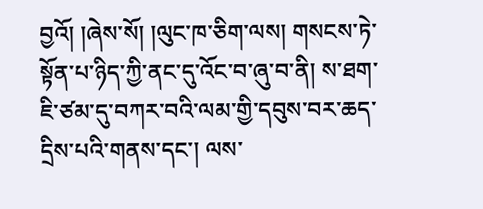བྱའོ། །ཞེས་སོ། །ལུང་ཁ་ཅིག་ལས། གསངས་ཏེ་སྟོན་པ་ཉིད་ཀྱི་ནང་དུ་འོང་བ་ཞུ་བ་ནི། ས་ཐག་ཇི་ཙམ་དུ་བཀར་བའི་ལམ་གྱི་དབུས་བར་ཆད་དྲིས་པའི་གནས་དང་། ལས་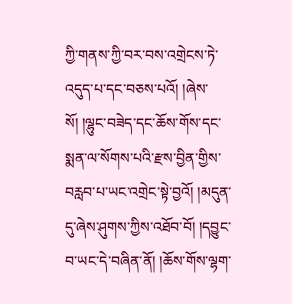ཀྱི་གནས་ཀྱི་བར་བས་འགྲེངས་ཏེ་འདུད་པ་དང་བཅས་པའོ། །ཞེས་སོ། །ལྷུང་བཟེད་དང་ཆོས་གོས་དང་སྨན་ལ་སོགས་པའི་རྫས་བྱིན་གྱིས་བརླབ་པ་ཡང་འགྲེང་སྟེ་བྱའོ། །མདུན་དུ་ཞེས་ཤུགས་ཀྱིས་འཐོབ་བོ། །དབྱུང་བ་ཡང་དེ་བཞིན་ནོ། །ཆོས་གོས་ལྷག་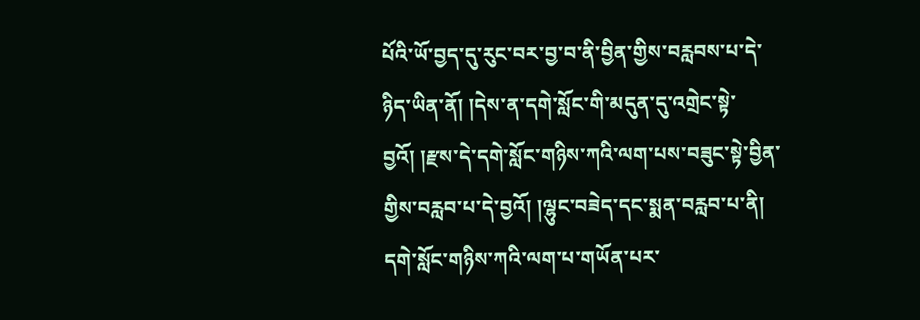པོའི་ཡོ་བྱད་དུ་རུང་བར་བྱ་བ་ནི་བྱིན་གྱིས་བརླབས་པ་དེ་ཉིད་ཡིན་ནོ། །དེས་ན་དགེ་སློང་གི་མདུན་དུ་འགྲེང་སྟེ་བྱའོ། །རྫས་དེ་དགེ་སློང་གཉིས་ཀའི་ལག་པས་བཟུང་སྟེ་བྱིན་གྱིས་བརླབ་པ་དེ་བྱའོ། །ལྷུང་བཟེད་དང་སྨན་བརླབ་པ་ནི། དགེ་སློང་གཉིས་ཀའི་ལག་པ་གཡོན་པར་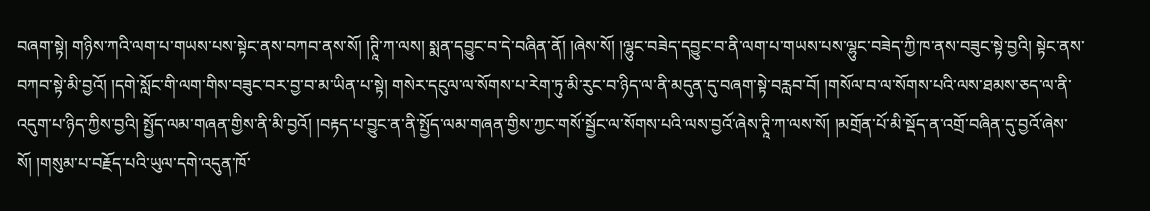བཞག་སྟེ། གཉིས་ཀའི་ལག་པ་གཡས་པས་སྟེང་ནས་བཀབ་ནས་སོ། །ཊཱི་ཀ་ལས། སྨན་དབྱུང་བ་དེ་བཞིན་ནོ། །ཞེས་སོ། །ལྷུང་བཟེད་དབྱུང་བ་ནི་ལག་པ་གཡས་པས་ལྷུང་བཟེད་ཀྱི་ཁ་ནས་བཟུང་སྟེ་བྱའི། སྟེང་ནས་བཀབ་སྟེ་མི་བྱའོ། །དགེ་སློང་གི་ལག་གིས་བཟུང་བར་བྱ་བ་མ་ཡིན་པ་སྟེ། གསེར་དངུལ་ལ་སོགས་པ་རེག་ཏུ་མི་རུང་བ་ཉིད་ལ་ནི་མདུན་དུ་བཞག་སྟེ་བརླབ་བོ། །གསོལ་བ་ལ་སོགས་པའི་ལས་ཐམས་ཅད་ལ་ནི་འདུག་པ་ཉིད་ཀྱིས་བྱའི། སྤྱོད་ལམ་གཞན་གྱིས་ནི་མི་བྱའོ། །བརྟད་པ་བྱུང་ན་ནི་སྤྱོད་ལམ་གཞན་གྱིས་ཀྱང་གསོ་སྦྱོང་ལ་སོགས་པའི་ལས་བྱའོ་ཞེས་ཊཱི་ཀ་ལས་སོ། །མགྲོན་པོ་མི་སྡོད་ན་འགྲོ་བཞིན་དུ་བྱའོ་ཞེས་སོ། །གསུམ་པ་བརྗོད་པའི་ཡུལ་དགེ་འདུན་ཁོ་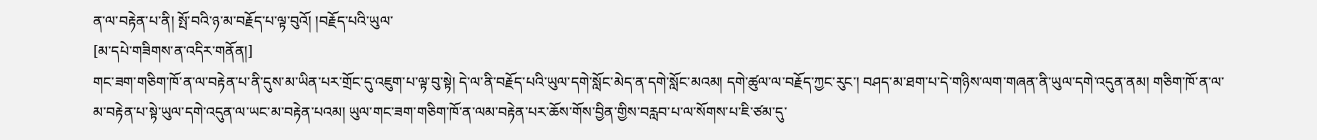ན་ལ་བརྟེན་པ་ནི། སྤོ་བའི་ཉ་མ་བརྗོད་པ་ལྟ་བུའོ། །བརྗོད་པའི་ཡུལ་
[མ་དཔེ་གཟིགས་ན་འདིར་གནོན།]
གང་ཟག་གཅིག་ཁོ་ན་ལ་བརྟེན་པ་ནི་དུས་མ་ཡིན་པར་གྲོང་དུ་འཇུག་པ་ལྟ་བུ་སྟེ། དེ་ལ་ནི་བརྗོད་པའི་ཡུལ་དགེ་སློང་མེད་ན་དགེ་སློང་མའམ། དགེ་ཚུལ་ལ་བརྗོད་ཀྱང་རུང་། བཤད་མ་ཐག་པ་དེ་གཉིས་ལག་གཞན་ནི་ཡུལ་དགེ་འདུན་ནམ། གཅིག་ཁོ་ན་ལ་མ་བརྟེན་པ་སྟེ་ཡུལ་དགེ་འདུན་ལ་ཡང་མ་བརྟེན་པའམ། ཡུལ་གང་ཟག་གཅིག་ཁོ་ན་ལམ་བརྟེན་པར་ཆོས་གོས་བྱིན་གྱིས་བརླབ་པ་ལ་སོགས་པ་ཇི་ཙམ་དུ་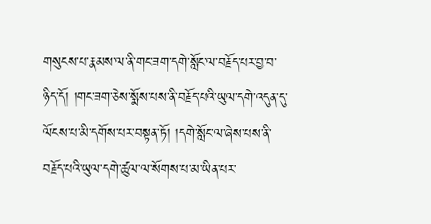གསུངས་པ་རྣམས་ལ་ནི་གང་ཟག་དགེ་སློང་ལ་བརྗོད་པར་བྱ་བ་ཉིད་དོ། །གང་ཟག་ཅེས་སྨོས་པས་ནི་བརྗོད་པའི་ཡུལ་དགེ་འདུན་དུ་ལོངས་པ་མི་དགོས་པར་བསྟན་ཏོ། །དགེ་སློང་ལ་ཞེས་པས་ནི་བརྗོད་པའི་ཡུལ་དགེ་ཚུལ་ལ་སོགས་པ་མ་ཡིན་པར་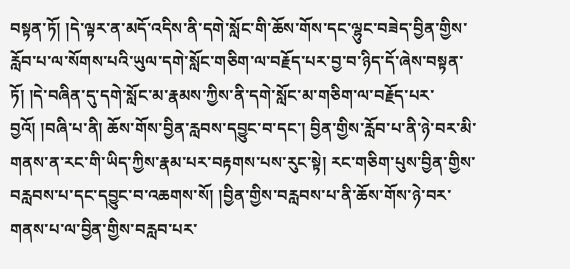བསྟན་ཏོ། །དེ་ལྟར་ན་མདོ་འདིས་ནི་དགེ་སློང་གི་ཆོས་གོས་དང་ལྷུང་བཟེད་བྱིན་གྱིས་རློབ་པ་ལ་སོགས་པའི་ཡུལ་དགེ་སློང་གཅིག་ལ་བརྗོད་པར་བྱ་བ་ཉིད་དོ་ཞེས་བསྟན་ཏོ། །དེ་བཞིན་དུ་དགེ་སློང་མ་རྣམས་ཀྱིས་ནི་དགེ་སློང་མ་གཅིག་ལ་བརྗོད་པར་བྱའོ། །བཞི་པ་ནི། ཆོས་གོས་བྱིན་རླབས་དབྱུང་བ་དང་། བྱིན་གྱིས་རློབ་པ་ནི་ཉེ་བར་མི་གནས་ན་རང་གི་ཡིད་ཀྱིས་རྣམ་པར་བརྟགས་པས་རུང་སྟེ། རང་གཅིག་པུས་བྱིན་གྱིས་བརླབས་པ་དང་དབྱུང་བ་འཆགས་སོ། །བྱིན་གྱིས་བརླབས་པ་ནི་ཆོས་གོས་ཉེ་བར་གནས་པ་ལ་བྱིན་གྱིས་བརླབ་པར་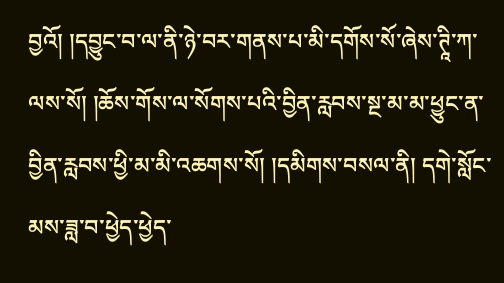བྱའོ། །དབྱུང་བ་ལ་ནི་ཉེ་བར་གནས་པ་མི་དགོས་སོ་ཞེས་ཊཱི་ཀ་ལས་སོ། །ཆོས་གོས་ལ་སོགས་པའི་བྱིན་རླབས་སྔ་མ་མ་ཕྱུང་ན་བྱིན་རླབས་ཕྱི་མ་མི་འཆགས་སོ། །དམིགས་བསལ་ནི། དགེ་སློང་མས་ཟླ་བ་ཕྱེད་ཕྱེད་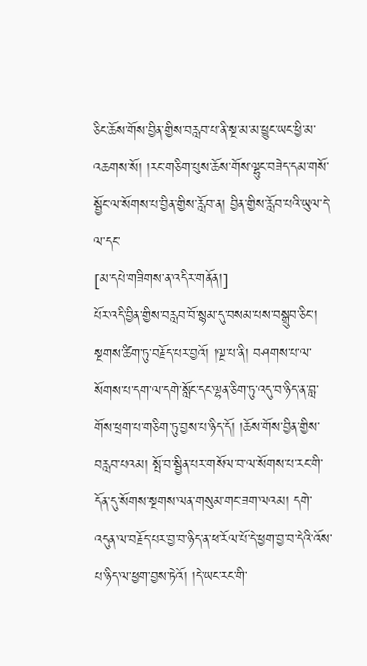ཅིང་ཆོས་གོས་བྱིན་གྱིས་བརླབ་པ་ནི་སྔ་མ་མ་ཕྱུང་ཡང་ཕྱི་མ་འཆགས་སོ། །རང་གཅིག་པུས་ཆོས་གོས་ལྷུང་བཟེད་དམ་གསོ་སྦྱོང་ལ་སོགས་པ་བྱིན་གྱིས་རློབ་ན། བྱིན་གྱིས་རློབ་པའི་ཡུལ་དེ་ལ་དང་
[མ་དཔེ་གཟིགས་ན་འདིར་གནོན།]
པོར་འདི་བྱིན་གྱིས་བརླབ་བོ་སྙམ་དུ་བསམ་པས་བསྒྲུབ་ཅིང་། སྔགས་ཚིག་ཏུ་བརྗོད་པར་བྱའོ། །ལྔ་པ་ནི། བཤགས་པ་ལ་སོགས་པ་དག་ལ་དགེ་སློང་དང་ལྷན་ཅིག་ཏུ་འདུ་བ་ཉིད་ན་བླ་གོས་ཕྲག་པ་གཅིག་ཏུ་བྱས་པ་ཉིད་དོ། །ཆོས་གོས་བྱིན་གྱིས་བརླབ་པའམ། སྤོ་བ་སྦྱིན་པར་གསོལ་བ་ལ་སོགས་པ་རང་གི་དོན་དུ་སོགས་སྔགས་ལན་གསུམ་གང་ཟག་ལའམ། དགེ་འདུན་ལ་བརྗོད་པར་བྱ་བ་ཉིད་ན་ཕ་རོལ་པོ་དེ་ཕྱག་བྱ་བ་དེའི་འོས་པ་ཉིད་ལ་ཕྱག་བྱས་ཏེའོ། །དེ་ཡང་རང་གི་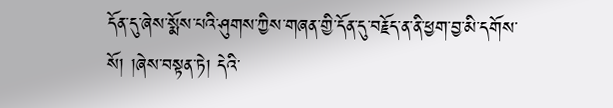དོན་དུ་ཞེས་སྨོས་པའི་ཤུགས་ཀྱིས་གཞན་གྱི་དོན་དུ་བརྗོད་ན་ནི་ཕྱག་བྱ་མི་དགོས་སོ། །ཞེས་བསྟན་ཏེ། དེའི་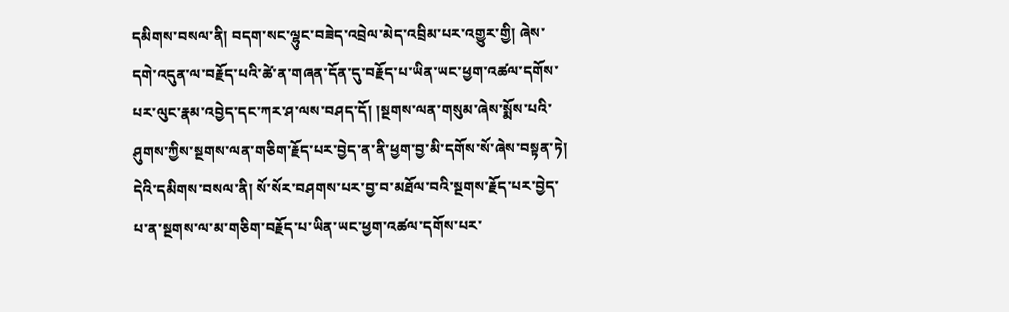དམིགས་བསལ་ནི། བདག་སང་ལྷུང་བཟེད་འབྲེལ་མེད་འབྲིམ་པར་འགྱུར་གྱི། ཞེས་དགེ་འདུན་ལ་བརྗོད་པའི་ཚེ་ན་གཞན་དོན་དུ་བརྗོད་པ་ཡིན་ཡང་ཕྱག་འཚལ་དགོས་པར་ལུང་རྣམ་འབྱེད་དང་ཀར་ཤ་ལས་བཤད་དོ། །སྔགས་ལན་གསུམ་ཞེས་སྨོས་པའི་ཤུགས་ཀྱིས་སྔགས་ལན་གཅིག་རྗོད་པར་བྱེད་ན་ནི་ཕྱག་བྱ་མི་དགོས་སོ་ཞེས་བསྟན་ཏེ། དེའི་དམིགས་བསལ་ནི། སོ་སོར་བཤགས་པར་བྱ་བ་མཐོལ་བའི་སྔགས་རྗོད་པར་བྱེད་པ་ན་སྔགས་ལ་མ་གཅིག་བརྗོད་པ་ཡིན་ཡང་ཕྱག་འཚལ་དགོས་པར་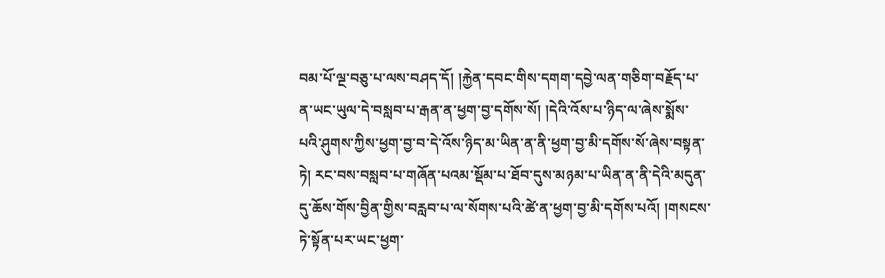བམ་པོ་ལྔ་བཅུ་པ་ལས་བཤད་དོ། །རྐྱེན་དབང་གིས་དགག་དབྱེ་ལན་གཅིག་བརྗོད་པ་ན་ཡང་ཡུལ་དེ་བསླབ་པ་རྒན་ན་ཕྱག་བྱ་དགོས་སོ། །དེའི་འོས་པ་ཉིད་ལ་ཞེས་སྨོས་པའི་ཤུགས་ཀྱིས་ཕྱག་བྱ་བ་དེ་འོས་ཉིད་མ་ཡིན་ན་ནི་ཕྱག་བྱ་མི་དགོས་སོ་ཞེས་བསྟན་ཏེ། རང་བས་བསླབ་པ་གཞོན་པའམ་སྡོམ་པ་ཐོབ་དུས་མཉམ་པ་ཡིན་ན་ནི་དེའི་མདུན་དུ་ཆོས་གོས་བྱིན་གྱིས་བརླབ་པ་ལ་སོགས་པའི་ཚེ་ན་ཕྱག་བྱ་མི་དགོས་པའོ། །གསངས་ཏེ་སྟོན་པར་ཡང་ཕྱག་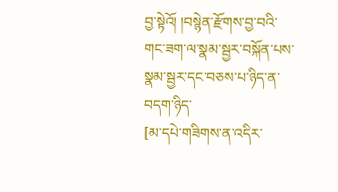བྱ་སྟེའོ། །བསྙེན་རྫོགས་བྱ་བའི་གང་ཟག་ལ་སྣམ་སྦྱར་བསྐོན་པས་སྣམ་སྦྱར་དང་བཅས་པ་ཉིད་ན་བདག་ཉིད་
[མ་དཔེ་གཟིགས་ན་འདིར་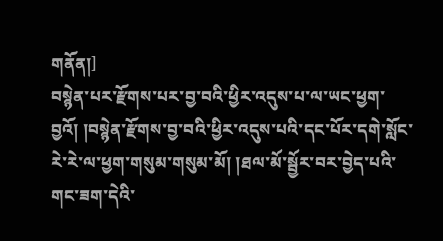གནོན།]
བསྙེན་པར་རྫོགས་པར་བྱ་བའི་ཕྱིར་འདུས་པ་ལ་ཡང་ཕྱག་བྱའོ། །བསྙེན་རྫོགས་བྱ་བའི་ཕྱིར་འདུས་པའི་དང་པོར་དགེ་སློང་རེ་རེ་ལ་ཕྱག་གསུམ་གསུམ་མོ། །ཐལ་མོ་སྦྱོར་བར་བྱེད་པའི་གང་ཟག་དེའི་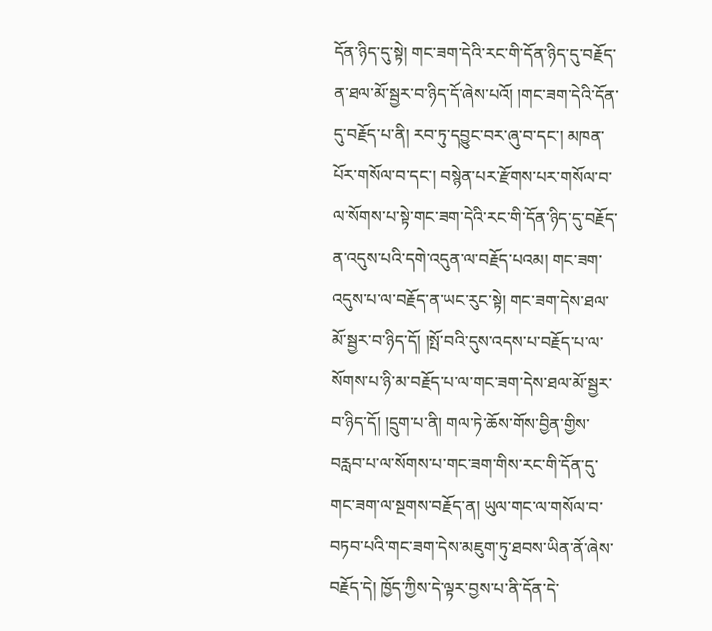དོན་ཉིད་དུ་སྟེ། གང་ཟག་དེའི་རང་གི་དོན་ཉིད་དུ་བརྗོད་ན་ཐལ་མོ་སྦྱར་བ་ཉིད་དོ་ཞེས་པའོ། །གང་ཟག་དེའི་དོན་དུ་བརྗོད་པ་ནི། རབ་ཏུ་དབྱུང་བར་ཞུ་བ་དང་། མཁན་པོར་གསོལ་བ་དང་། བསྙེན་པར་རྫོགས་པར་གསོལ་བ་ལ་སོགས་པ་སྟེ་གང་ཟག་དེའི་རང་གི་དོན་ཉིད་དུ་བརྗོད་ན་འདུས་པའི་དགེ་འདུན་ལ་བརྗོད་པའམ། གང་ཟག་འདུས་པ་ལ་བརྗོད་ན་ཡང་རུང་སྟེ། གང་ཟག་དེས་ཐལ་མོ་སྦྱར་བ་ཉིད་དོ། །སྤོ་བའི་དུས་འདས་པ་བརྗོད་པ་ལ་སོགས་པ་ཉི་མ་བརྗོད་པ་ལ་གང་ཟག་དེས་ཐལ་མོ་སྦྱར་བ་ཉིད་དོ། །དྲུག་པ་ནི། གལ་ཏེ་ཆོས་གོས་བྱིན་གྱིས་བརླབ་པ་ལ་སོགས་པ་གང་ཟག་གིས་རང་གི་དོན་དུ་གང་ཟག་ལ་སྔགས་བརྗོད་ན། ཡུལ་གང་ལ་གསོལ་བ་བཏབ་པའི་གང་ཟག་དེས་མཇུག་ཏུ་ཐབས་ཡིན་ནོ་ཞེས་བརྗོད་དེ། ཁྱོད་ཀྱིས་དེ་ལྟར་བྱས་པ་ནི་དོན་དེ་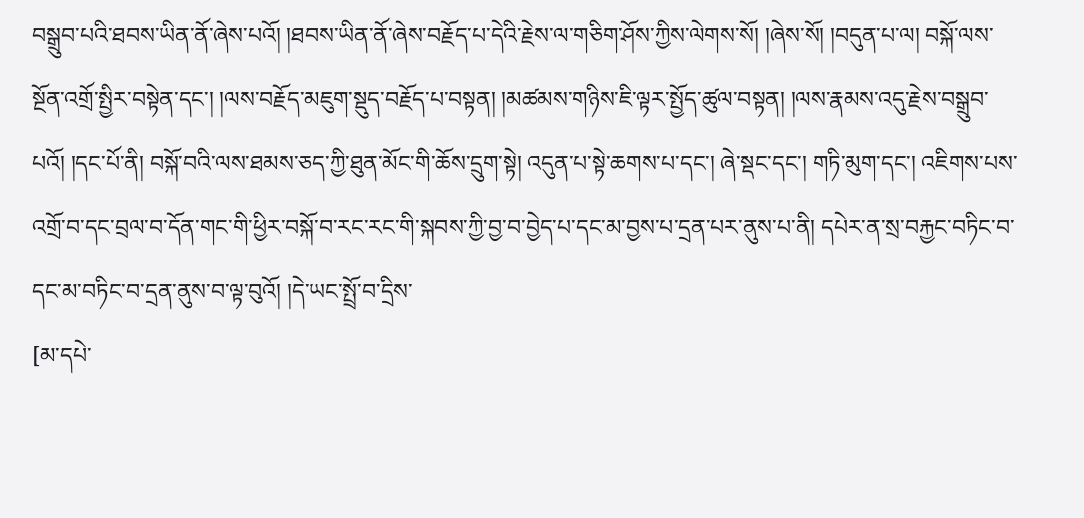བསྒྲུབ་པའི་ཐབས་ཡིན་ནོ་ཞེས་པའོ། །ཐབས་ཡིན་ནོ་ཞེས་བརྗོད་པ་དེའི་རྗེས་ལ་གཅིག་ཤོས་ཀྱིས་ལེགས་སོ། །ཞེས་སོ། །བདུན་པ་ལ། བསྐོ་ལས་སྔོན་འགྲོ་སྤྱིར་བསྟེན་དང་། །ལས་བརྗོད་མཇུག་སྡུད་བརྗོད་པ་བསྟན། །མཚམས་གཉིས་ཇི་ལྟར་སྤྱོད་ཚུལ་བསྟན། །ལས་རྣམས་འདུ་རྗེས་བསྒྲུབ་པའོ། །དང་པོ་ནི། བསྐོ་བའི་ལས་ཐམས་ཅད་ཀྱི་ཐུན་མོང་གི་ཆོས་དྲུག་སྟེ། འདུན་པ་སྟེ་ཆགས་པ་དང་། ཞེ་སྡང་དང་། གཏི་མུག་དང་། འཇིགས་པས་འགྲོ་བ་དང་བྲལ་བ་དོན་གང་གི་ཕྱིར་བསྐོ་བ་རང་རང་གི་སྐབས་ཀྱི་བྱ་བ་བྱེད་པ་དང་མ་བྱས་པ་དྲན་པར་ནུས་པ་ནི། དཔེར་ན་སྲ་བརྐྱང་བཏིང་བ་དང་མ་བཏིང་བ་དྲན་ནུས་བ་ལྟ་བུའོ། །དེ་ཡང་སྤྲོ་བ་དྲིས་
[མ་དཔེ་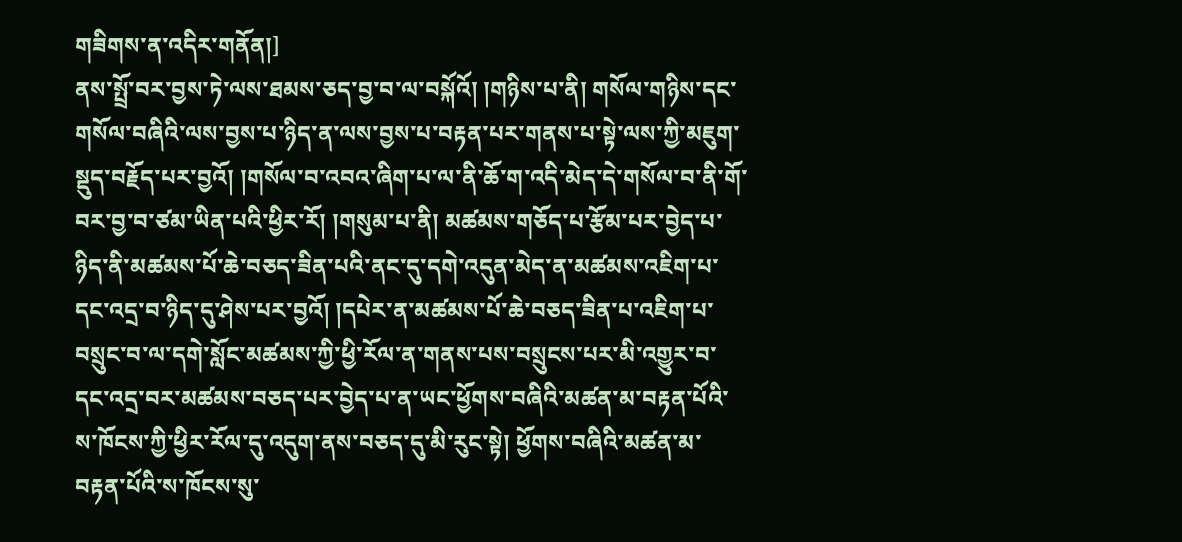གཟིགས་ན་འདིར་གནོན།]
ནས་སྤྲོ་བར་བྱས་ཏེ་ལས་ཐམས་ཅད་བྱ་བ་ལ་བསྐོའོ། །གཉིས་པ་ནི། གསོལ་གཉིས་དང་གསོལ་བཞིའི་ལས་བྱས་པ་ཉིད་ན་ལས་བྱས་པ་བརྟན་པར་གནས་པ་སྟེ་ལས་ཀྱི་མཇུག་སྡུད་བརྗོད་པར་བྱའོ། །གསོལ་བ་འབའ་ཞིག་པ་ལ་ནི་ཆོ་ག་འདི་མེད་དེ་གསོལ་བ་ནི་གོ་བར་བྱ་བ་ཙམ་ཡིན་པའི་ཕྱིར་རོ། །གསུམ་པ་ནི། མཚམས་གཅོད་པ་རྩོམ་པར་བྱེད་པ་ཉིད་ནི་མཚམས་པོ་ཆེ་བཅད་ཟིན་པའི་ནང་དུ་དགེ་འདུན་མེད་ན་མཚམས་འཇིག་པ་དང་འདྲ་བ་ཉིད་དུ་ཤེས་པར་བྱའོ། །དཔེར་ན་མཚམས་པོ་ཆེ་བཅད་ཟིན་པ་འཇིག་པ་བསྲུང་བ་ལ་དགེ་སློང་མཚམས་ཀྱི་ཕྱི་རོལ་ན་གནས་པས་བསྲུངས་པར་མི་འགྱུར་བ་དང་འདྲ་བར་མཚམས་བཅད་པར་བྱེད་པ་ན་ཡང་ཕྱོགས་བཞིའི་མཚན་མ་བརྟན་པོའི་ས་ཁོངས་ཀྱི་ཕྱིར་རོལ་དུ་འདུག་ནས་བཅད་དུ་མི་རུང་སྟེ། ཕྱོགས་བཞིའི་མཚན་མ་བརྟན་པོའི་ས་ཁོངས་སུ་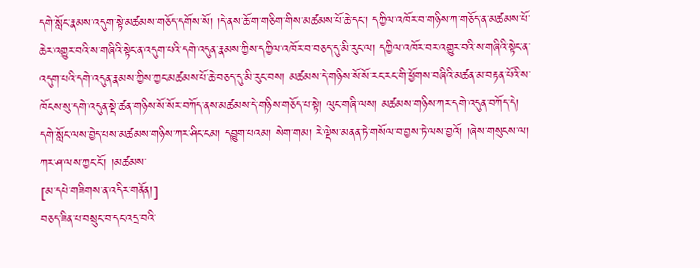དགེ་སློང་རྣམས་འདུག་སྟེ་མཚམས་གཅོད་དགོས་སོ། །དེ་ནས་ཆོ་ག་གཅིག་གིས་མཚམས་པོ་ཆེ་དང་། དཀྱིལ་འཁོར་བ་གཉིས་ཀ་གཅོད་ན་མཚམས་པོ་ཆེར་འགྱུར་བའི་ས་གཞིའི་སྟེང་ན་འདུག་པའི་དགེ་འདུན་རྣམས་ཀྱིས་དཀྱིལ་འཁོར་བ་བཅད་དུ་མི་རུང་ལ། དཀྱིལ་འཁོར་བར་འགྱུར་བའི་ས་གཞིའི་སྟེང་ན་འདུག་པའི་དགེ་འདུན་རྣམས་ཀྱིས་ཀྱང་མཚམས་པོ་ཆེ་བཅད་དུ་མི་རུང་བས། མཚམས་དེ་གཉིས་སོ་སོ་རང་རང་གི་ཕྱོགས་བཞིའི་མཚན་མ་བརྟན་པོའི་ས་ཁོངས་སུ་དགེ་འདུན་སྡེ་ཚན་གཉིས་སོ་སོར་བཀོད་ནས་མཚམས་དེ་གཉིས་གཅོད་པ་སྟེ། ལུང་གཞི་ལས། མཚམས་གཉིས་ཀར་དགེ་འདུན་བཀོད་དེ། དགེ་སློང་ལས་བྱེད་པས་མཚམས་གཉིས་ཀར་ཤིང་ངམ། དབྱུག་པའམ། སེག་གམ། རེ་ལྡེས་མནན་ཏེ་གསོལ་བ་བྱས་ཏེ་ལས་བྱའོ། །ཞེས་གསུངས་ལ། ཀར་ཤ་ལས་ཀྱང་ངོ་། །མཚམས་
[མ་དཔེ་གཟིགས་ན་འདིར་གནོན།]
བཅད་ཟིན་པ་བསྲུང་བ་དང་འདྲ་བའི་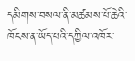དམིགས་བསལ་ནི་མཚམས་པོ་ཆེའི་ཁོངས་ན་ཡོད་པའི་དཀྱིལ་འཁོར་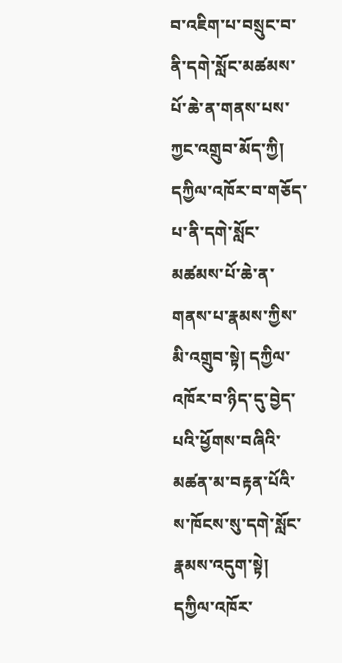བ་འཇིག་པ་བསྲུང་བ་ནི་དགེ་སློང་མཚམས་པོ་ཆེ་ན་གནས་པས་ཀྱང་འགྲུབ་མོད་ཀྱི། དཀྱིལ་འཁོར་བ་གཅོད་པ་ནི་དགེ་སློང་མཚམས་པོ་ཆེ་ན་གནས་པ་རྣམས་ཀྱིས་མི་འགྲུབ་སྟེ། དཀྱིལ་འཁོར་བ་ཉིད་དུ་བྱེད་པའི་ཕྱོགས་བཞིའི་མཚན་མ་བརྟན་པོའི་ས་ཁོངས་སུ་དགེ་སློང་རྣམས་འདུག་སྟེ། དཀྱིལ་འཁོར་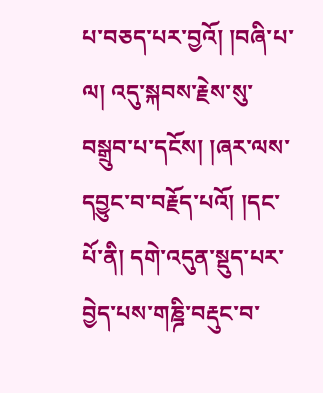པ་བཅད་པར་བྱའོ། །བཞི་པ་ལ། འདུ་སྐབས་རྗེས་སུ་བསྒྲུབ་པ་དངོས། །ཞར་ལས་དབྱུང་བ་བརྗོད་པའོ། །དང་པོ་ནི། དགེ་འདུན་སྡུད་པར་བྱེད་པས་གཎྜི་བརྡུང་བ་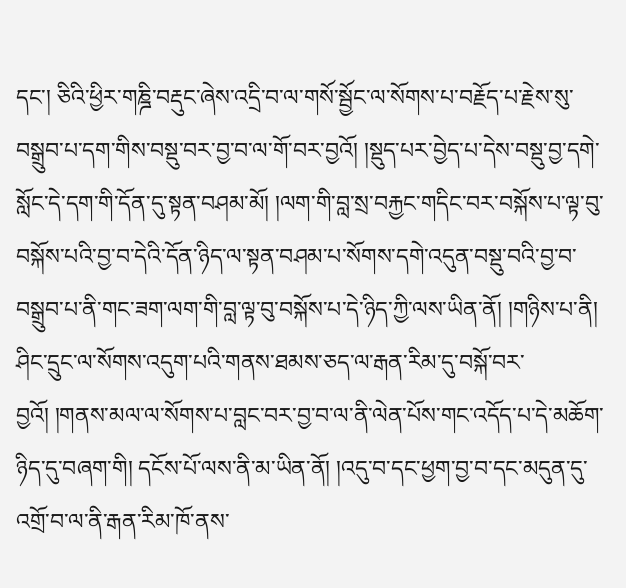དང་། ཅིའི་ཕྱིར་གཎྜི་བརྡུང་ཞེས་འདྲི་བ་ལ་གསོ་སྦྱོང་ལ་སོགས་པ་བརྗོད་པ་རྗེས་སུ་བསྒྲུབ་པ་དག་གིས་བསྡུ་བར་བྱ་བ་ལ་གོ་བར་བྱའོ། །སྡུད་པར་བྱེད་པ་དེས་བསྡུ་བྱ་དགེ་སློང་དེ་དག་གི་དོན་དུ་སྟན་བཤམ་མོ། །ལག་གི་བླ་སྲ་བརྐྱང་གདིང་བར་བསྐོས་པ་ལྟ་བུ་བསྐོས་པའི་བྱ་བ་དེའི་དོན་ཉིད་ལ་སྟན་བཤམ་པ་སོགས་དགེ་འདུན་བསྡུ་བའི་བྱ་བ་བསྒྲུབ་པ་ནི་གང་ཟག་ལག་གི་བླ་ལྟ་བུ་བསྐོས་པ་དེ་ཉིད་ཀྱི་ལས་ཡིན་ནོ། །གཉིས་པ་ནི། ཤིང་དྲུང་ལ་སོགས་འདུག་པའི་གནས་ཐམས་ཅད་ལ་རྒན་རིམ་དུ་བསྐོ་བར་བྱའོ། །གནས་མལ་ལ་སོགས་པ་བླང་བར་བྱ་བ་ལ་ནི་ལེན་པོས་གང་འདོད་པ་དེ་མཆོག་ཉིད་དུ་བཞག་གི། དངོས་པོ་ལས་ནི་མ་ཡིན་ནོ། །འདུ་བ་དང་ཕྱག་བྱ་བ་དང་མདུན་དུ་འགྲོ་བ་ལ་ནི་རྒན་རིམ་ཁོ་ནས་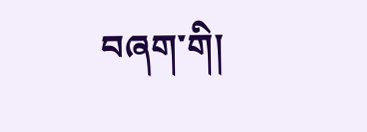བཞག་གི།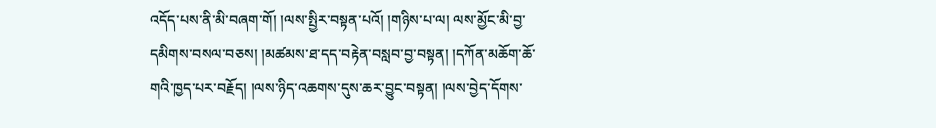འདོད་པས་ནི་མི་བཞག་གོ། །ལས་སྤྱིར་བསྟན་པའོ། །གཉིས་པ་ལ། ལས་མྱོང་མི་བྱ་དམིགས་བསལ་བཅས། །མཚམས་ཐ་དད་བརྟེན་བསླབ་བྱ་བསྟན། །དཀོན་མཆོག་ཆོ་གའི་ཁྱད་པར་བརྗོད། །ལས་ཉིད་འཆགས་དུས་ཆར་བྱུང་བསྟན། །ལས་བྱེད་དོགས་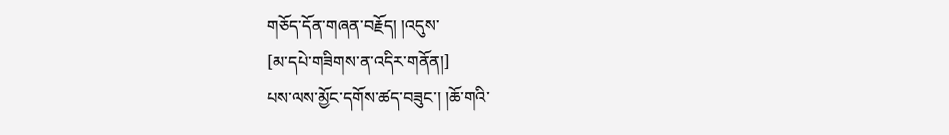གཅོད་དོན་གཞན་བརྗོད། །འདུས་
[མ་དཔེ་གཟིགས་ན་འདིར་གནོན།]
པས་ལས་མྱོང་དགོས་ཚད་བཟུང་། །ཆོ་གའི་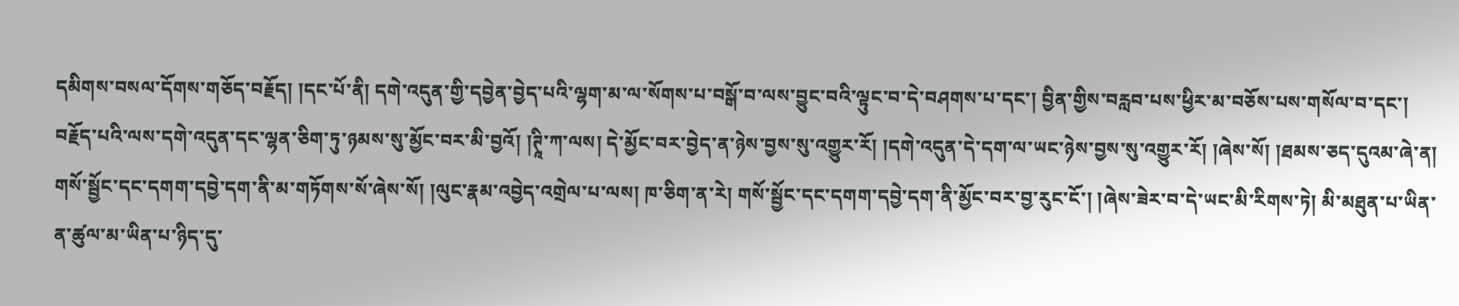དམིགས་བསལ་དོགས་གཅོད་བརྗོད། །དང་པོ་ནི། དགེ་འདུན་གྱི་དབྱེན་བྱེད་པའི་ལྷག་མ་ལ་སོགས་པ་བསྒོ་བ་ལས་བྱུང་བའི་ལྟུང་བ་དེ་བཤགས་པ་དང་། བྱིན་གྱིས་བརླབ་པས་ཕྱིར་མ་བཅོས་པས་གསོལ་བ་དང་། བརྗོད་པའི་ལས་དགེ་འདུན་དང་ལྷན་ཅིག་ཏུ་ཉམས་སུ་མྱོང་བར་མི་བྱའོ། །ཊཱི་ཀ་ལས། དེ་མྱོང་བར་བྱེད་ན་ཉེས་བྱས་སུ་འགྱུར་རོ། །དགེ་འདུན་དེ་དག་ལ་ཡང་ཉེས་བྱས་སུ་འགྱུར་རོ། །ཞེས་སོ། །ཐམས་ཅད་དུའམ་ཞེ་ན། གསོ་སྦྱོང་དང་དགག་དབྱེ་དག་ནི་མ་གཏོགས་སོ་ཞེས་སོ། །ལུང་རྣམ་འབྱེད་འགྲེལ་པ་ལས། ཁ་ཅིག་ན་རེ། གསོ་སྦྱོང་དང་དགག་དབྱེ་དག་ནི་མྱོང་བར་བྱ་རུང་ངོ་། །ཞེས་ཟེར་བ་དེ་ཡང་མི་རིགས་ཏེ། མི་མཐུན་པ་ཡིན་ན་ཚུལ་མ་ཡིན་པ་ཉིད་དུ་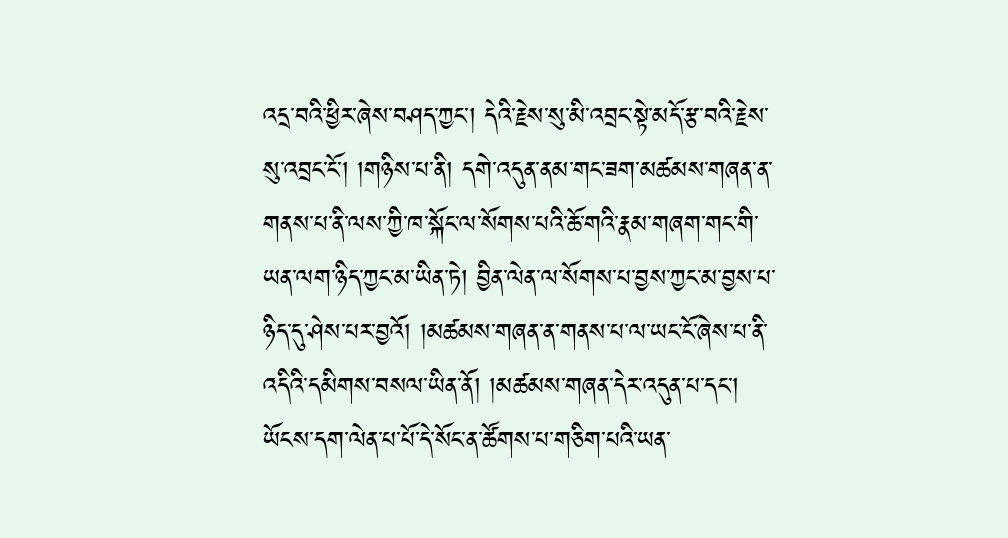འདྲ་བའི་ཕྱིར་ཞེས་བཤད་ཀྱང་། དེའི་རྗེས་སུ་མི་འབྲང་སྟེ་མདོ་རྩ་བའི་རྗེས་སུ་འབྲང་ངོ་། །གཉིས་པ་ནི། དགེ་འདུན་ནམ་གང་ཟག་མཚམས་གཞན་ན་གནས་པ་ནི་ལས་ཀྱི་ཁ་སྐོང་ལ་སོགས་པའི་ཆོ་གའི་རྣམ་གཞག་གང་གི་ཡན་ལག་ཉིད་ཀྱང་མ་ཡིན་ཏེ། བྱིན་ལེན་ལ་སོགས་པ་བྱས་ཀྱང་མ་བྱས་པ་ཉིད་དུ་ཤེས་པར་བྱའོ། །མཚམས་གཞན་ན་གནས་པ་ལ་ཡང་ངོ་ཞེས་པ་ནི་འདིའི་དམིགས་བསལ་ཡིན་ནོ། །མཚམས་གཞན་དེར་འདུན་པ་དང་། ཡོངས་དག་ལེན་པ་པོ་དེ་སོང་ན་ཚོགས་པ་གཅིག་པའི་ཡན་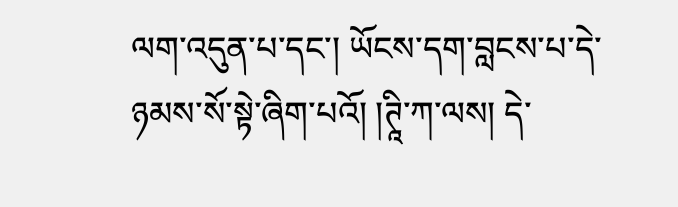ལག་འདུན་པ་དང་། ཡོངས་དག་བླངས་པ་དེ་ཉམས་སོ་སྟེ་ཞིག་པའོ། །ཊཱི་ཀ་ལས། དེ་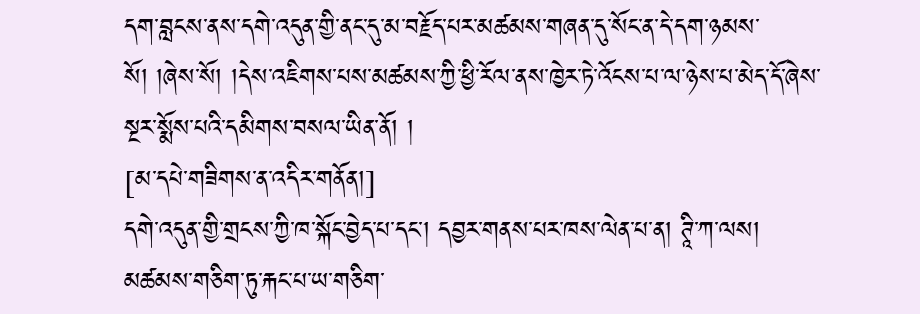དག་བླངས་ནས་དགེ་འདུན་གྱི་ནང་དུ་མ་བརྗོད་པར་མཚམས་གཞན་དུ་སོང་ན་དེ་དག་ཉམས་སོ། །ཞེས་སོ། །དེས་འཇིགས་པས་མཚམས་ཀྱི་ཕྱི་རོལ་ནས་ཁྱེར་ཏེ་འོངས་པ་ལ་ཉེས་པ་མེད་དོ་ཞེས་སྔར་སྨོས་པའི་དམིགས་བསལ་ཡིན་ནོ། །
[མ་དཔེ་གཟིགས་ན་འདིར་གནོན།]
དགེ་འདུན་གྱི་གྲངས་ཀྱི་ཁ་སྐོང་བྱེད་པ་དང་། དབྱར་གནས་པར་ཁས་ལེན་པ་ན། ཊཱི་ཀ་ལས། མཚམས་གཅིག་ཏུ་རྐང་པ་ཡ་གཅིག་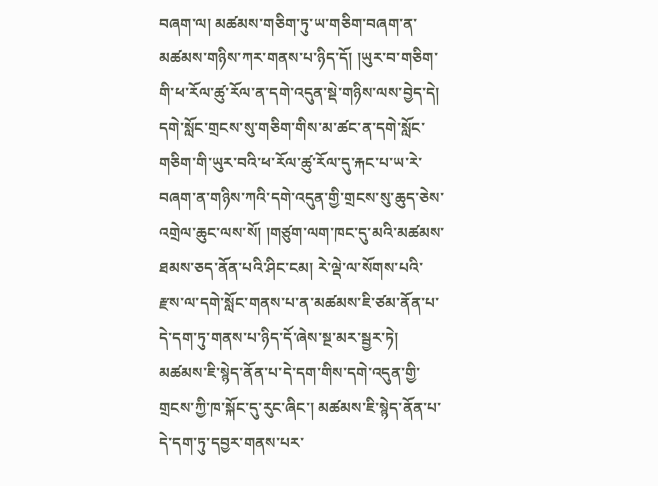བཞག་ལ། མཚམས་གཅིག་ཏུ་ཡ་གཅིག་བཞག་ན་མཚམས་གཉིས་ཀར་གནས་པ་ཉིད་དོ། །ཡུར་བ་གཅིག་གི་ཕ་རོལ་ཚུ་རོལ་ན་དགེ་འདུན་སྡེ་གཉིས་ལས་བྱེད་དེ། དགེ་སློང་གྲངས་སུ་གཅིག་གིས་མ་ཚང་ན་དགེ་སློང་གཅིག་གི་ཡུར་བའི་ཕ་རོལ་ཚུ་རོལ་དུ་རྐང་པ་ཡ་རེ་བཞག་ན་གཉིས་ཀའི་དགེ་འདུན་གྱི་གྲངས་སུ་ཆུད་ཅེས་འགྲེལ་ཆུང་ལས་སོ། །གཙུག་ལག་ཁང་དུ་མའི་མཚམས་ཐམས་ཅད་ནོན་པའི་ཤིང་ངམ། རེ་ལྡེ་ལ་སོགས་པའི་རྫས་ལ་དགེ་སློང་གནས་པ་ན་མཚམས་ཇི་ཙམ་ནོན་པ་དེ་དག་ཏུ་གནས་པ་ཉིད་དོ་ཞེས་སྔ་མར་སྦྱར་ཏེ། མཚམས་ཇི་སྙེད་ནོན་པ་དེ་དག་གིས་དགེ་འདུན་གྱི་གྲངས་ཀྱི་ཁ་སྐོང་དུ་རུང་ཞིང་། མཚམས་ཇི་སྙེད་ནོན་པ་དེ་དག་ཏུ་དབྱར་གནས་པར་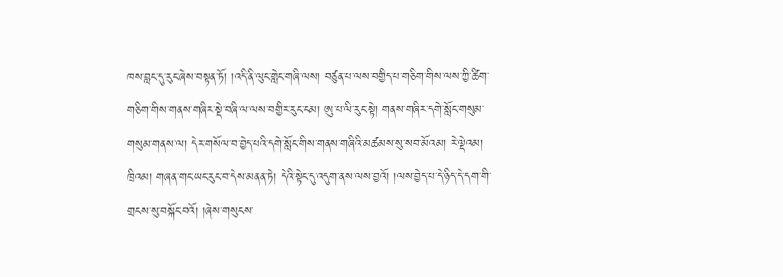ཁས་བླང་དུ་རུང་ཞེས་བསྟན་ཏོ། །འདི་ནི་ལུང་གླེང་གཞི་ལས། བཙུན་པ་ལས་བགྱིད་པ་གཅིག་གིས་ལས་ཀྱི་ཚིག་གཅིག་གིས་གནས་གཞིར་སྡེ་བཞི་ལ་ལས་བགྱིར་རུང་ངམ། ཨུ་པ་ལི་རུང་སྟེ། གནས་གཞིར་དགེ་སློང་གསུམ་གསུམ་གནས་ལ། དེར་གསོལ་བ་བྱེད་པའི་དགེ་སློང་གིས་གནས་གཞིའི་མཚམས་སུ་སབ་མོའམ། རེ་ལྡེའམ། ཁྲིའམ། གཞན་གང་ཡང་རུང་བ་དེས་མནན་ཏེ། དེའི་སྟེང་དུ་འདུག་ནས་ལས་བྱའོ། །ལས་བྱེད་པ་དེ་ཉིད་དེ་དག་གི་གྲངས་སུ་བསྐོང་བའོ། །ཞེས་གསུངས་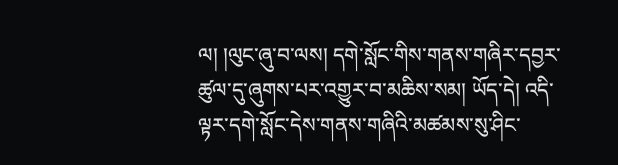ལ། །ལུང་ཞུ་བ་ལས། དགེ་སློང་གིས་གནས་གཞིར་དབྱར་ཚུལ་དུ་ཞུགས་པར་འགྱུར་བ་མཆིས་སམ། ཡོད་དེ། འདི་ལྟར་དགེ་སློང་དེས་གནས་གཞིའི་མཚམས་སུ་ཤིང་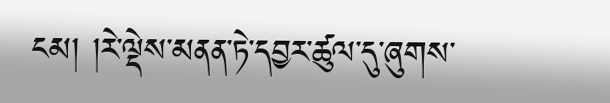ངམ། །རེ་ལྡེས་མནན་ཏེ་དབྱར་ཚུལ་དུ་ཞུགས་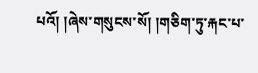པའོ། །ཞེས་གསུངས་སོ། །གཅིག་ཏུ་རྐང་པ་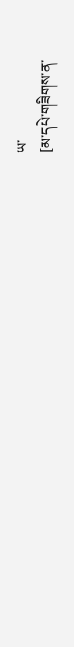ཡ་
[མ་དཔེ་གཟིགས་ན་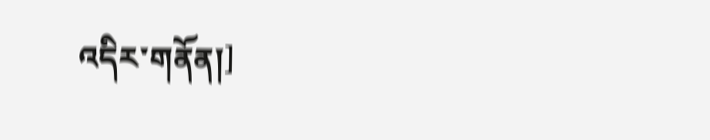འདིར་གནོན།]